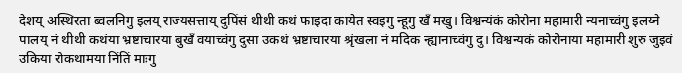देशय् अस्थिरता ब्वलनिगु इलय् राज्यसत्ताय् दुपिंसं थीथी कथं फाइदा कायेत स्वइगु न्हूगु खँ मखु। विश्वन्यंकं कोरोना महामारी न्यनाच्वंगु इलय्ने पालय् नं थीथी कथंया भ्रष्टाचारया बुखँ वयाच्वंगु दुसा उकथं भ्रष्टाचारया श्रृंखला नं मदिक न्ह्यानाच्वंगु दु। विश्वन्यकं कोरोनाया महामारी शुरु जुइवं उकिया रोकथामया निंतिं माःगु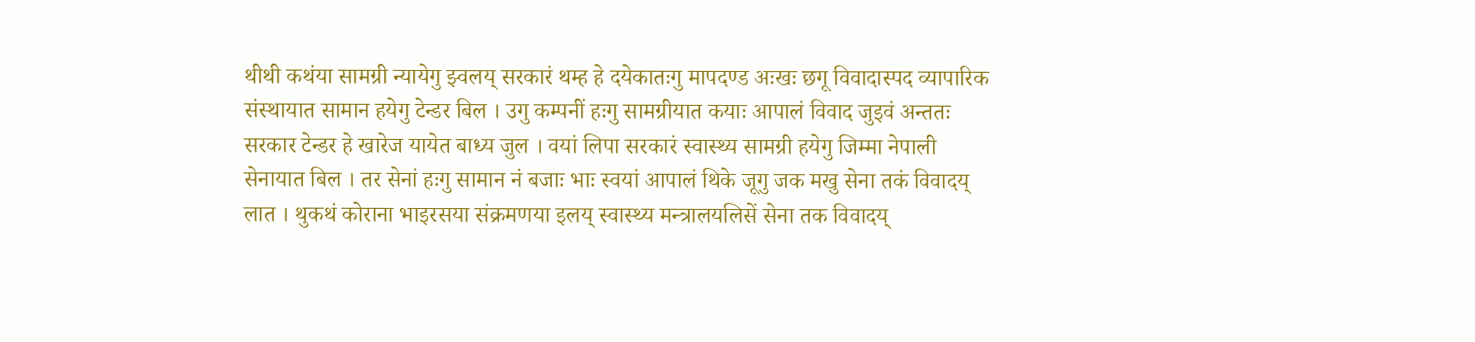थीथी कथंया सामग्री न्यायेगु झ्वलय् सरकारं थम्ह हे दयेकातःगु मापदण्ड अःखः छगू विवादास्पद व्यापारिक संस्थायात सामान हयेगु टेन्डर बिल । उगु कम्पनीं हःगु सामग्रीयात कयाः आपालं विवाद जुइवं अन्ततः सरकार टेन्डर हे खारेज यायेत बाध्य जुल । वयां लिपा सरकारं स्वास्थ्य सामग्री हयेगु जिम्मा नेपाली सेनायात बिल । तर सेनां हःगु सामान नं बजाः भाः स्वयां आपालं थिके जूगु जक मखु सेना तकं विवादय् लात । थुकथं कोराना भाइरसया संक्रमणया इलय् स्वास्थ्य मन्त्रालयलिसें सेना तक विवादय्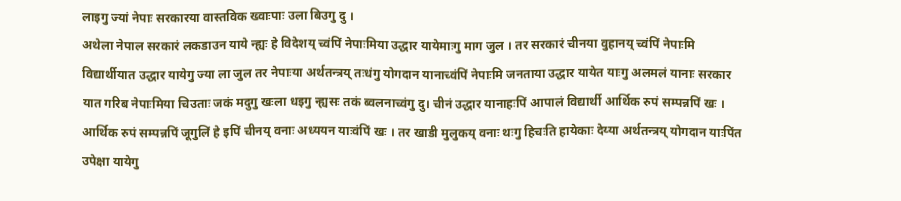लाइगु ज्यां नेपाः सरकारया वास्तविक ख्वाःपाः उला बिउगु दु ।
अथेला नेपाल सरकारं लकडाउन याये न्ह्यः हे विदेशय् च्वंपिं नेपाःमिया उद्धार यायेमाःगु माग जुल । तर सरकारं चीनया वुहानय् च्वंपिं नेपाःमि विद्यार्थीयात उद्धार यायेगु ज्या ला जुल तर नेपाःया अर्थतन्त्रय् तःधंगु योगदान यानाच्वंपिं नेपाःमि जनताया उद्धार यायेत याःगु अलमलं यानाः सरकार यात गरिब नेपाःमिया चिउताः जकं मदुगु खःला धइगु न्ह्यसः तकं ब्वलनाच्वंगु दु। चीनं उद्धार यानाहःपिं आपालं विद्यार्थी आर्थिक रुपं सम्पन्नपिं खः । आर्थिक रुपं सम्पन्नपिं जूगुलिं हे इपिं चीनय् वनाः अध्ययन याःवंपिं खः । तर खाडी मुलुकय् वनाः थःगु हिचःति हायेकाः देय्या अर्थतन्त्रय् योगदान याःपिंत उपेक्षा यायेगु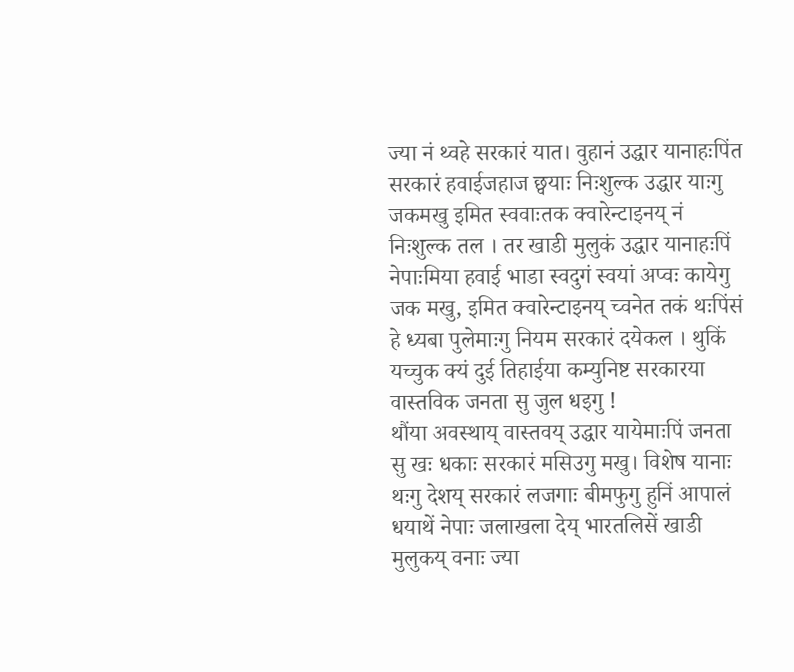ज्या नं थ्वहे सरकारं यात। वुहानं उद्धार यानाहःपिंत सरकारं हवाईजहाज छ्वयाः निःशुल्क उद्धार याःगु जकमखु इमित स्ववाःतक क्वारेन्टाइनय् नं निःशुल्क तल । तर खाडी मुलुकं उद्धार यानाहःपिं नेपाःमिया हवाई भाडा स्वदुगं स्वयां अप्वः कायेगु जक मखु, इमित क्वारेन्टाइनय् च्वनेत तकं थःपिंसं हे ध्यबा पुलेमाःगु नियम सरकारं दयेकल । थुकिं यच्चुक क्यं दुई तिहाईया कम्युनिष्ट सरकारया वास्तविक जनता सु जुल धइगु !
थौंया अवस्थाय् वास्तवय् उद्धार यायेमाःपिं जनता सु खः धकाः सरकारं मसिउगु मखु। विशेष यानाः थःगु देशय् सरकारं लजगाः बीमफुगु हुनिं आपालं धयाथें नेपाः जलाखला देय् भारतलिसें खाडी मुलुकय् वनाः ज्या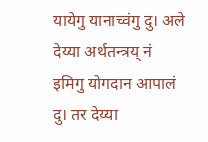यायेगु यानाच्वंगु दु। अले देय्या अर्थतन्त्रय् नं इमिगु योगदान आपालं दु। तर देय्या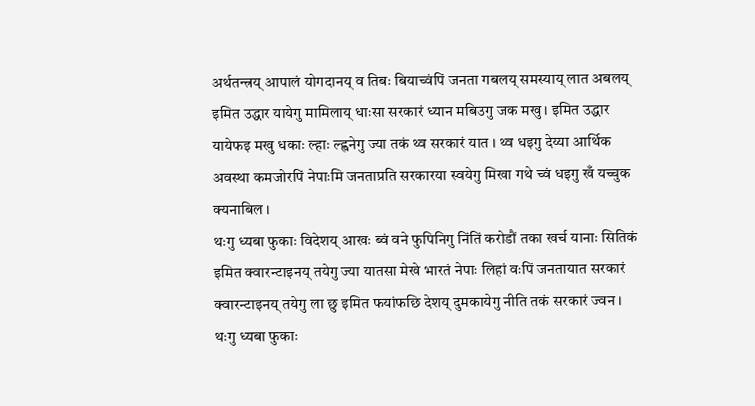अर्थतन्त्रय् आपालं योगदानय् व तिबः बियाच्वंपिं जनता गबलय् समस्याय् लात अबलय् इमित उद्धार यायेगु मामिलाय् धाःसा सरकारं ध्यान मबिउगु जक मखु। इमित उद्धार यायेफइ मखु धकाः ल्हाः ल्ह्वनेगु ज्या तकं थ्व सरकारं यात । थ्व धइगु देय्या आर्थिक अवस्था कमजोरपिं नेपाःमि जनताप्रति सरकारया स्वयेगु मिखा गथे च्वं धइगु खँ यच्चुक क्यनाबिल ।
थःगु ध्यबा फुकाः विदेशय् आखः ब्वं वने फुपिनिगु निंतिं करोडौं तका खर्च यानाः सितिकं इमित क्वारन्टाइनय् तयेगु ज्या यातसा मेखे भारतं नेपाः लिहां वःपिं जनतायात सरकारं क्वारन्टाइनय् तयेगु ला छु इमित फयांफछि देशय् दुमकायेगु नीति तकं सरकारं ज्वन ।
थःगु ध्यबा फुकाः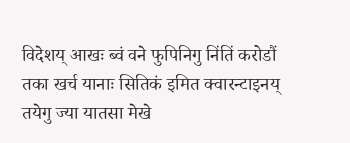विदेशय् आखः ब्वं वने फुपिनिगु निंतिं करोडौं तका खर्च यानाः सितिकं इमित क्वारन्टाइनय् तयेगु ज्या यातसा मेखे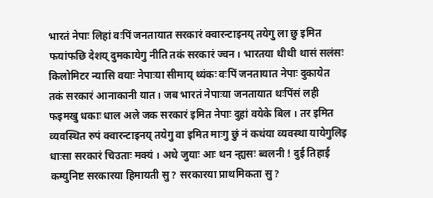भारतं नेपाः लिहां वःपिं जनतायात सरकारं क्वारन्टाइनय् तयेगु ला छु इमित फयांफछि देशय् दुमकायेगु नीति तकं सरकारं ज्वन। भारतया थीथी थासं सलंसः किलोमिटर न्यासि वयाः नेपाःया सीमाय् थ्यंकः वःपिं जनतायात नेपाः दुकायेत तकं सरकारं आनाकानी यात। जब भारतं नेपाःया जनतायात थःपिंसं लही फइमखु धकाः धाल अले जक सरकारं इमित नेपाः दुहां वयेके बिल । तर इमित व्यवस्थित रुपं क्वारन्टाइनय् तयेगु वा इमित माःगु छुं नं कथंया व्यवस्था यायेगुलिइ धाःसा सरकारं चिउताः मक्यं । अथे जुयाः आः थन न्ह्यसः ब्वलनी ! दुई तिहाई कम्युनिष्ट सरकारया हिमायती सु? सरकारया प्राथमिकता सु?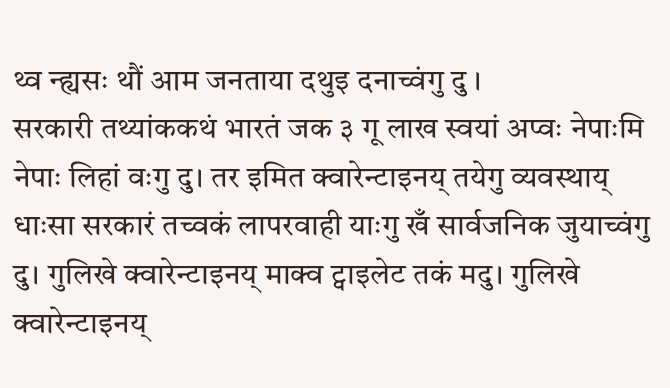थ्व न्ह्यसः थौं आम जनताया दथुइ दनाच्वंगु दु ।
सरकारी तथ्यांककथं भारतं जक ३ गू लाख स्वयां अप्वः नेपाःमि नेपाः लिहां वःगु दु। तर इमित क्वारेन्टाइनय् तयेगु व्यवस्थाय् धाःसा सरकारं तच्वकं लापरवाही याःगु खँ सार्वजनिक जुयाच्वंगु दु। गुलिखे क्वारेन्टाइनय् माक्व ट्वाइलेट तकं मदु। गुलिखे क्वारेन्टाइनय्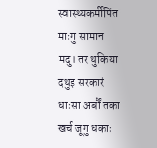स्वास्थ्यकर्मीपिंत माःगु सामान मदु। तर थुकिया दथुइ सरकारं धाःसा अर्बौं तका खर्च जूगु धकाः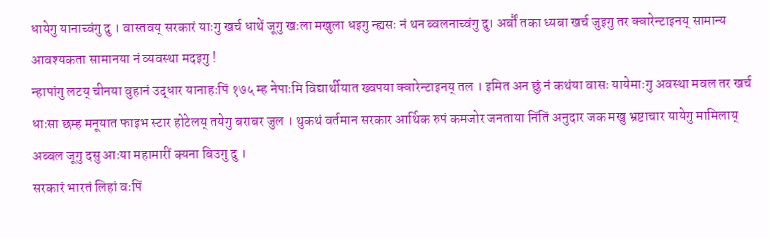धायेगु यानाच्वंगु दु । वास्तवय् सरकारं याःगु खर्च धाथें जूगु खःला मखुला धइगु न्ह्यसः नं थन ब्वलनाच्वंगु दु। अर्बौं तका ध्यबा खर्च जुइगु तर क्वारेन्टाइनय् सामान्य आवश्यकता सामानया नं व्यवस्था मदइगु !
न्हापांगु लटय् चीनया वुहानं उद्धार यानाहःपिं १७५ म्ह नेपाःमि विद्यार्थीयात ख्वपया क्वारेन्टाइनय् तल । इमित अन छुं नं कथंया वासः यायेमाःगु अवस्था मवल तर खर्च धाःसा छम्ह मनूयात फाइभ स्टार होटेलय् तयेगु बराबर जुल । थुकथं वर्तमान सरकार आर्थिक रुपं कमजोर जनताया निंतिं अनुदार जक मखु भ्रष्टाचार यायेगु मामिलाय् अब्बल जूगु दसु आःया महामारीं क्यना बिउगु दु ।
सरकारं भारतं लिहां वःपिं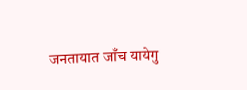जनतायात जाँच यायेगु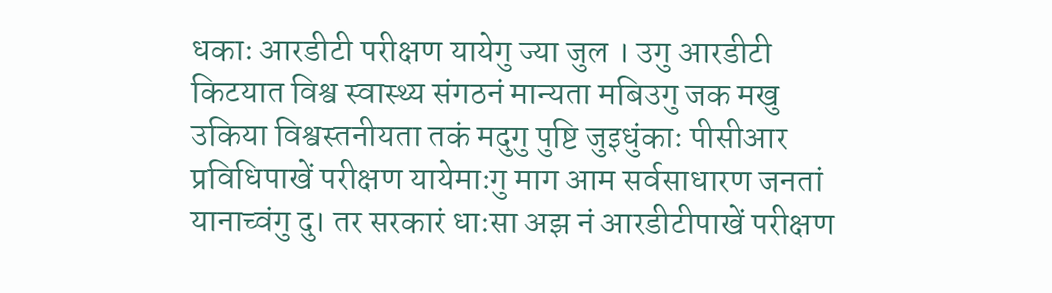धकाः आरडीटी परीक्षण यायेगु ज्या जुल । उगु आरडीटी किटयात विश्व स्वास्थ्य संगठनं मान्यता मबिउगु जक मखु उकिया विश्वस्तनीयता तकं मदुगु पुष्टि जुइधुंकाः पीसीआर प्रविधिपाखें परीक्षण यायेमाःगु माग आम सर्वसाधारण जनतां यानाच्वंगु दु। तर सरकारं धाःसा अझ नं आरडीटीपाखें परीक्षण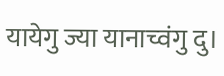यायेगु ज्या यानाच्वंगु दु।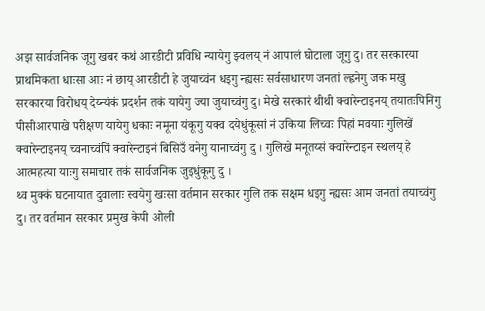अझ सार्वजनिक जूगु खबर कथं आरडीटी प्रविधि न्यायेगु झ्वलय् नं आपालं घोटाला जूगु दु। तर सरकारया प्राथमिकता धाःसा आः नं छाय् आरडीटी हे जुयाच्वंन धइगु न्ह्यसः सर्वसाधारण जनतां ल्ह्वनेगु जक मखु सरकारया विरोधय् देय्न्यंकं प्रदर्शन तकं यायेगु ज्या जुयाच्वंगु दु। मेखे सरकारं थीथी क्वारेन्टाइनय् तयातःपिनिगु पीसीआरपाखे परीक्षण यायेगु धकाः नमूना यंकूगु यक्व दयेधुंकूसां नं उकिया लिच्वः पिहां मवयाः गुलिखें क्वारेन्टाइनय् च्वनाच्वंपिं क्वारेन्टाइनं बिसिउँ वनेगु यानाच्वंगु दु । गुलिखे मनूतय्सं क्वारेन्टाइन स्थलय् हे आत्महत्या याःगु समाचार तकं सार्वजनिक जुइधुंकूगु दु ।
थ्व मुक्कं घटनायात दुवालाः स्वयेगु खःसा वर्तमान सरकार गुलि तक सक्षम धइगु न्ह्यसः आम जनतां तयाच्वंगु दु। तर वर्तमान सरकार प्रमुख केपी ओली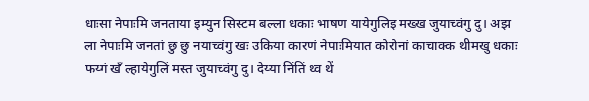धाःसा नेपाःमि जनताया इम्युन सिस्टम बल्ला धकाः भाषण यायेगुलिइ मख्ख जुयाच्वंगु दु। अझ ला नेपाःमि जनतां छु छु नयाच्वंगु खः उकिया कारणं नेपाःमियात कोरोनां काचाक्क थीमखु धकाः फय्गं खँ ल्हायेगुलिं मस्त जुयाच्वंगु दु। देय्या निंतिं थ्व थें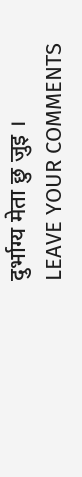दुर्भाग्य मेता छु जुइ ।
LEAVE YOUR COMMENTS